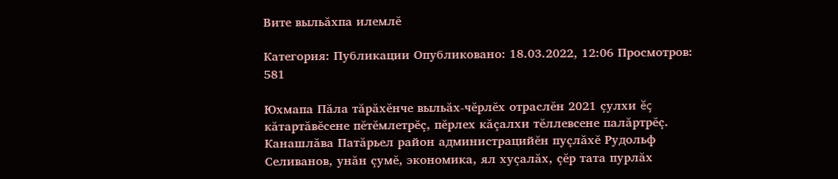Вите выльăхпа илемлĕ

Категория: Публикации Опубликовано: 18.03.2022, 12:06 Просмотров: 581

Юхмапа Пăла тăрăхĕнче выльăх-чĕрлĕх отраслĕн 2021 çулхи ĕç кăтартăвĕсене пĕтĕмлетрĕç, пĕрлех кăçалхи тĕллевсене палăртрĕç. Канашлăва Патăрьел район администрацийĕн пуçлăхĕ Рудольф Селиванов, унăн çумĕ, экономика, ял хуçалăх, çĕр тата пурлăх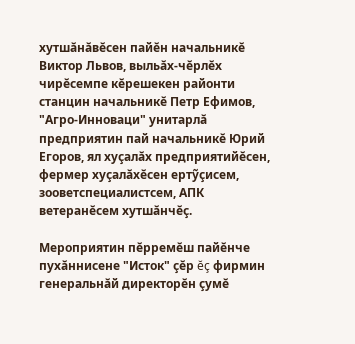хутшăнăвĕсен пайĕн начальникĕ Виктор Львов, выльăх-чĕрлĕх чирĕсемпе кĕрешекен районти станцин начальникĕ Петр Ефимов, "Агро-Инноваци" унитарлă предприятин пай начальникĕ Юрий Егоров, ял хуçалăх предприятийĕсен, фермер хуçалăхĕсен ертỹçисем, зооветспециалистсем, АПК ветеранĕсем хутшăнчĕç.

Мероприятин пĕрремĕш пайĕнче пухăннисене "Исток" çĕр ĕç фирмин генеральнăй директорĕн çумĕ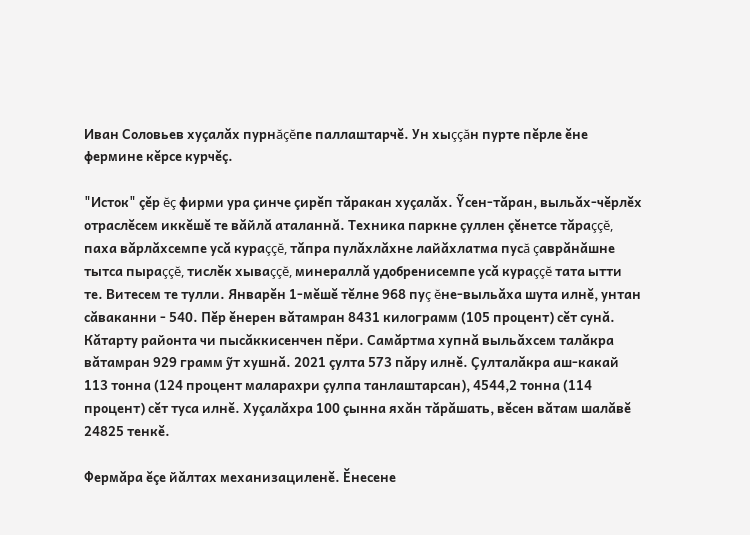Иван Соловьев хуçалăх пурнăçĕпе паллаштарчĕ. Ун хыççăн пурте пĕрле ĕне фермине кĕрсе курчĕç.

"Исток" çĕр ĕç фирми ура çинче çирĕп тăракан хуçалăх. Ỹсен-тăран, выльăх-чĕрлĕх отраслĕсем иккĕшĕ те вăйлă аталаннă. Техника паркне çуллен çĕнетсе тăраççĕ, паха вăрлăхсемпе усă кураççĕ, тăпра пулăхлăхне лайăхлатма пусă çаврăнăшне тытса пыраççĕ, тислĕк хываççĕ, минераллă удобренисемпе усă кураççĕ тата ытти те. Витесем те тулли. Январĕн 1-мĕшĕ тĕлне 968 пуç ĕне-выльăха шута илнĕ, унтан сăваканни - 540. Пĕр ĕнерен вăтамран 8431 килограмм (105 процент) сĕт сунă. Кăтарту районта чи пысăккисенчен пĕри. Самăртма хупнă выльăхсем талăкра вăтамран 929 грамм ỹт хушнă. 2021 çулта 573 пăру илнĕ. Çулталăкра аш-какай 113 тонна (124 процент маларахри çулпа танлаштарсан), 4544,2 тонна (114 процент) сĕт туса илнĕ. Хуçалăхра 100 çынна яхăн тăрăшать, вĕсен вăтам шалăвĕ 24825 тенкĕ.

Фермăра ĕçе йăлтах механизациленĕ. Ĕнесене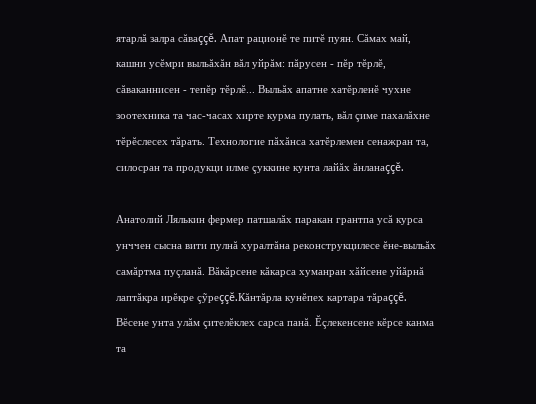ятарлă залра сăваççĕ. Апат рационĕ те питĕ пуян. Сăмах май, кашни усĕмри выльăхăн вăл уйрăм: пăрусен - пĕр тĕрлĕ, сăваканнисен - тепĕр тĕрлĕ... Выльăх апатне хатĕрленĕ чухне зоотехника та час-часах хирте курма пулать, вăл çиме пахалăхне тĕрĕслесех тăрать. Технологие пăхăнса хатĕрлемен сенажран та, силосран та продукци илме çуккине кунта лайăх ăнланаççĕ.

Анатолий Лялькин фермер патшалăх паракан грантпа усă курса унччен сысна вити пулнă хуралтăна реконструкцилесе ĕне-выльăх самăртма пуçланă. Вăкăрсене кăкарса хуманран хăйсене уйăрнă лаптăкра ирĕкре çỹреççĕ.Кăнтăрла кунĕпех картара тăраççĕ. Вĕсене унта улăм çителĕклех сарса панă. Ĕçлекенсене кĕрсе канма та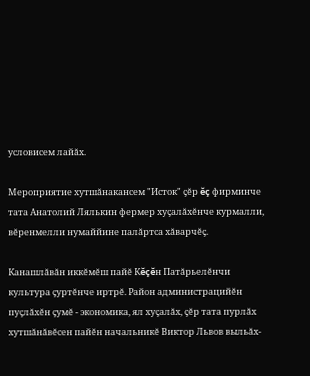условисем лайăх.

Мероприятие хутшăнакансем "Исток" çĕр ĕç фирминче тата Анатолий Лялькин фермер хуçалăхĕнче курмалли, вĕренмелли нумаййине палăртса хăварчĕç.

Канашлăвăн иккĕмĕш пайĕ Кĕçĕн Патăрьелĕнчи культура çуртĕнче иртрĕ. Район администрацийĕн пуçлăхĕн çумĕ - экономика, ял хуçалăх, çĕр тата пурлăх хутшăнăвĕсен пайĕн начальникĕ Виктор Львов выльăх-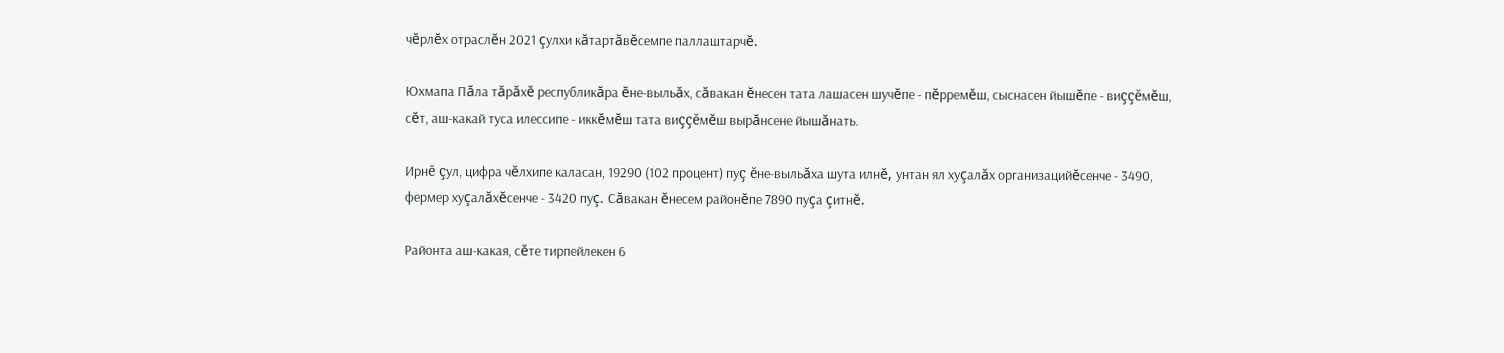чĕрлĕх отраслĕн 2021 çулхи кăтартăвĕсемпе паллаштарчĕ.

Юхмапа Пăла тăрăхĕ республикăра ĕне-выльăх, сăвакан ĕнесен тата лашасен шучĕпе - пĕрремĕш, сыснасен йышĕпе - виççĕмĕш, сĕт, аш-какай туса илессипе - иккĕмĕш тата виççĕмĕш вырăнсене йышăнать.

Ирнĕ çул, цифра чĕлхипе каласан, 19290 (102 процент) пуç ĕне-выльăха шута илнĕ, унтан ял хуçалăх организацийĕсенче - 3490, фермер хуçалăхĕсенче - 3420 пуç. Сăвакан ĕнесем районĕпе 7890 пуçа çитнĕ.

Районта аш-какая, сĕте тирпейлекен 6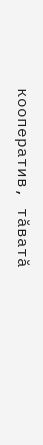кооператив, тăватă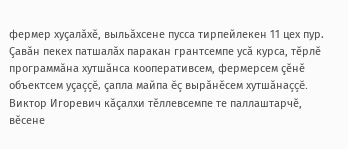фермер хуçалăхĕ, выльăхсене пусса тирпейлекен 11 цех пур. Çавăн пекех патшалăх паракан грантсемпе усă курса, тĕрлĕ программăна хутшăнса кооперативсем, фермерсем çĕнĕ объектсем уçаççĕ, çапла майпа ĕç вырăнĕсем хутшăнаççĕ. Виктор Игоревич кăçалхи тĕллевсемпе те паллаштарчĕ, вĕсене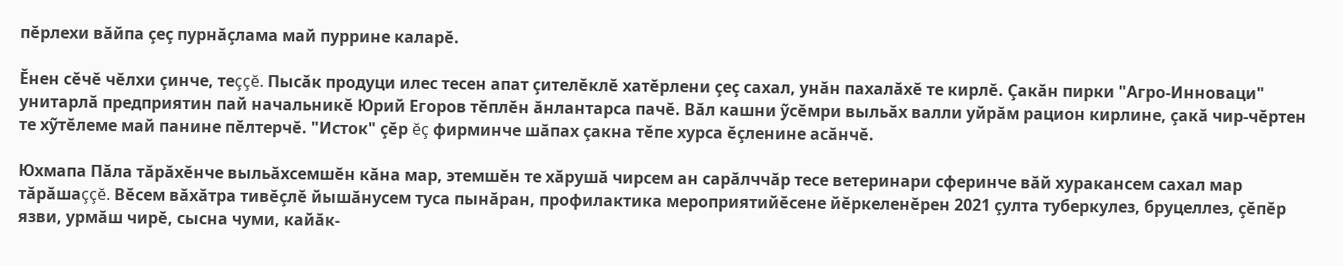пĕрлехи вăйпа çеç пурнăçлама май пуррине каларĕ.

Ĕнен сĕчĕ чĕлхи çинче, теççĕ. Пысăк продуци илес тесен апат çителĕклĕ хатĕрлени çеç сахал, унăн пахалăхĕ те кирлĕ. Çакăн пирки "Агро-Инноваци" унитарлă предприятин пай начальникĕ Юрий Егоров тĕплĕн ăнлантарса пачĕ. Вăл кашни ỹсĕмри выльăх валли уйрăм рацион кирлине, çакă чир-чĕртен те хỹтĕлеме май панине пĕлтерчĕ. "Исток" çĕр ĕç фирминче шăпах çакна тĕпе хурса ĕçленине асăнчĕ.

Юхмапа Пăла тăрăхĕнче выльăхсемшĕн кăна мар, этемшĕн те хăрушă чирсем ан сарăлччăр тесе ветеринари сферинче вăй хуракансем сахал мар тăрăшаççĕ. Вĕсем вăхăтра тивĕçлĕ йышăнусем туса пынăран, профилактика мероприятийĕсене йĕркеленĕрен 2021 çулта туберкулез, бруцеллез, çĕпĕр язви, урмăш чирĕ, сысна чуми, кайăк-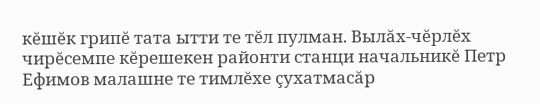кĕшĕк грипĕ тата ытти те тĕл пулман. Вылăх-чĕрлĕх чирĕсемпе кĕрешекен районти станци начальникĕ Петр Ефимов малашне те тимлĕхе çухатмасăр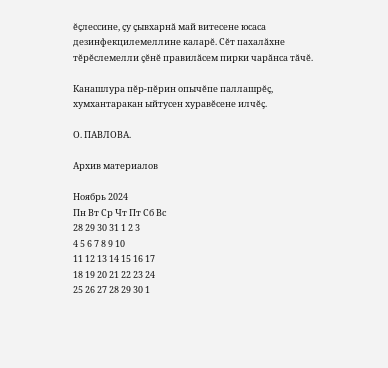ĕçлессине, çу çывхарнă май витесене юсаса дезинфекцилемеллине каларĕ. Сĕт пахалăхне тĕрĕслемелли çĕнĕ правилăсем пирки чарăнса тăчĕ.

Канашлура пĕр-пĕрин опычĕпе паллашрĕç, хумхантаракан ыйтусен хуравĕсене илчĕç.

О. ПАВЛОВА.

Архив материалов

Ноябрь 2024
Пн Вт Ср Чт Пт Сб Вс
28 29 30 31 1 2 3
4 5 6 7 8 9 10
11 12 13 14 15 16 17
18 19 20 21 22 23 24
25 26 27 28 29 30 1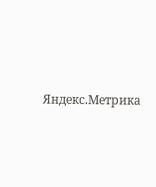Яндекс.Метрика